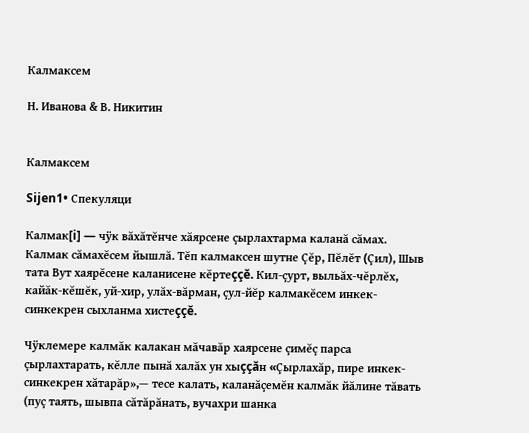Калмаксем

Н. Иванова & В. Никитин


Калмаксем

Sijen1• Спекуляци

Калмак[i] — чÿк вăхăтĕнче хăярсене çырлахтарма каланă сăмах. Калмак сăмахĕсем йышлă. Тĕп калмаксен шутне Çĕр, Пĕлĕт (Çил), Шыв тата Вут хаярĕсене каланисене кĕртеççĕ. Кил-çурт, выльăх-чĕрлĕх, кайăк-кĕшĕк, уй-хир, улăх-вăрман, çул-йĕр калмакĕсем инкек-синкекрен сыхланма хистеççĕ.

Чÿклемере калмăк калакан мăчавăр хаярсене çимĕç парса çырлахтарать, кĕлле пынă халăх ун хыççăн «Çырлахăр, пире инкек-синкекрен хăтарăр»,— тесе калать, каланăçемĕн калмăк йăлине тăвать (пуç таять, шывпа сăтăрăнать, вучахри шанка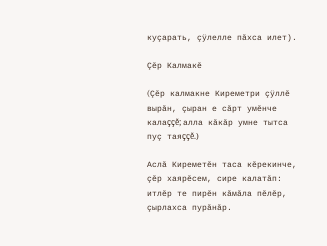куçарать, çÿлелле пăхса илет).

Çĕр Калмакĕ

(Çĕр калмакне Киреметри çÿллĕ вырăн, çыран е сăрт умĕнче калаççĕ; алла кăкăр умне тытса пуç таяççĕ.)

Аслă Киреметĕн таса кĕрекинче, çĕр хаярĕсем, сире калатăп: итлĕр те пирĕн кăмăла пĕлĕр, çырлахса пурăнăр.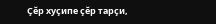Çĕр хуçипе çĕр тарçи,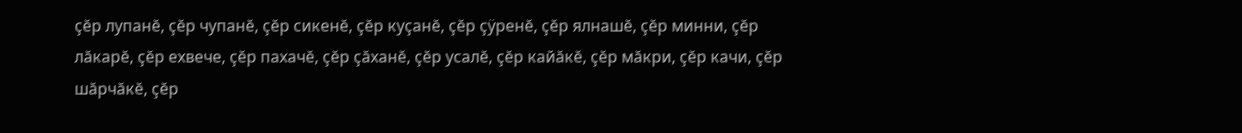çĕр лупанĕ, çĕр чупанĕ, çĕр сикенĕ, çĕр куçанĕ, çĕр çÿренĕ, çĕр ялнашĕ, çĕр минни, çĕр лăкарĕ, çĕр ехвече, çĕр пахачĕ, çĕр çăханĕ, çĕр усалĕ, çĕр кайăкĕ, çĕр мăкри, çĕр качи, çĕр шăрчăкĕ, çĕр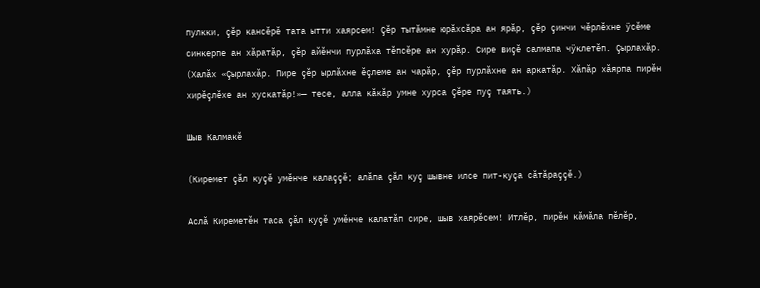пулкки, çĕр кансĕрĕ тата ытти хаярсем! Çĕр тытăмне юрăхсăра ан ярăр, çĕр çинчи чĕрлĕхне ÿсĕме синкерпе ан хăратăр, çĕр айĕнчи пурлăха тĕпсĕре ан хурăр. Сире виçĕ салмапа чÿклетĕп. Çырлахăр. (Халăх «Çырлахăр. Пире çĕр ырлăхне ĕçлеме ан чарăр, çĕр пурлăхне ан аркатăр. Хăпăр хăярпа пирĕн хирĕçлĕхе ан хускатăр!»— тесе, алла кăкăр умне хурса Çĕре пуç таять.)

Шыв Калмакĕ

(Киремет çăл куçĕ умĕнче калаççĕ; алăпа çăл куç шывне илсе пит-куçа сăтăраççĕ.)

Аслă Киреметĕн таса çăл куçĕ умĕнче калатăп сире, шыв хаярĕсем! Итлĕр, пирĕн кăмăла пĕлĕр,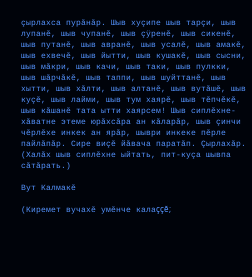çырлахса пурăнăр. Шыв хуçипе шыв тарçи, шыв лупанĕ, шыв чупанĕ, шыв çÿренĕ, шыв сикенĕ, шыв путанĕ, шыв авранĕ, шыв усалĕ, шыв амакĕ, шыв ехвечĕ, шыв йытти, шыв кушакĕ, шыв сысни, шыв мăкри, шыв качи, шыв таки, шыв пулкки, шыв шăрчăкĕ, шыв таппи, шыв шуйттанĕ, шыв хытти, шыв хăлти, шыв алтанĕ, шыв вутăшĕ, шыв куçĕ, шыв лайми, шыв тум хаярĕ, шыв тĕпчĕкĕ, шыв кăшанĕ тата ытти хаярсем! Шыв сиплĕхне-хăватне этеме юрăхсăра ан кăларăр, шыв çинчи чĕрлĕхе инкек ан ярăр, шыври инкеке пĕрле пайлăпăр. Сире виçĕ йăвача паратăп. Çырлахăр. (Халăх шыв сиплĕхне ыйтать, пит-куçа шывпа сăтăрать.)

Вут Калмакĕ

(Киремет вучахĕ умĕнче калаççĕ;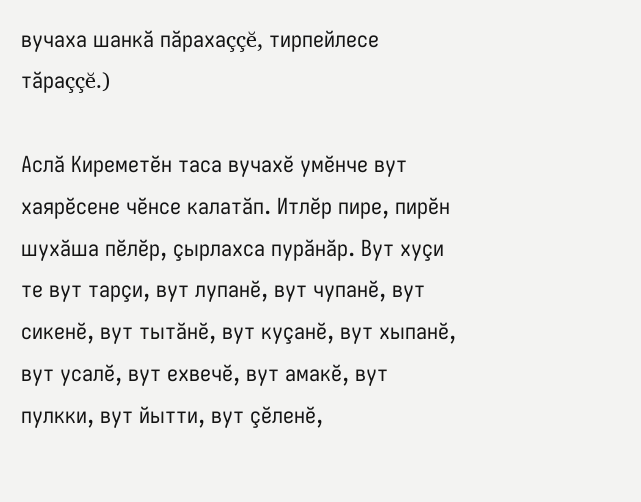вучаха шанкă пăрахаççĕ, тирпейлесе тăраççĕ.)

Аслă Киреметĕн таса вучахĕ умĕнче вут хаярĕсене чĕнсе калатăп. Итлĕр пире, пирĕн шухăша пĕлĕр, çырлахса пурăнăр. Вут хуçи те вут тарçи, вут лупанĕ, вут чупанĕ, вут сикенĕ, вут тытăнĕ, вут куçанĕ, вут хыпанĕ, вут усалĕ, вут ехвечĕ, вут амакĕ, вут пулкки, вут йытти, вут çĕленĕ,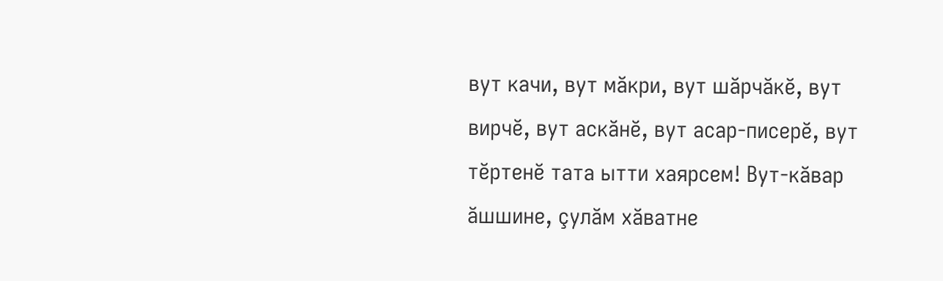вут качи, вут мăкри, вут шăрчăкĕ, вут вирчĕ, вут аскăнĕ, вут асар-писерĕ, вут тĕртенĕ тата ытти хаярсем! Вут-кăвар ăшшине, çулăм хăватне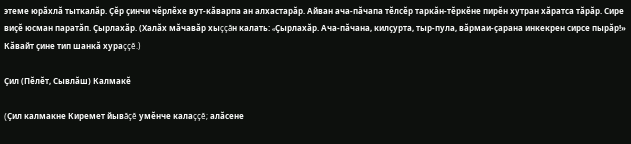этеме юрăхлă тыткалăр. Çĕр çинчи чĕрлĕхе вут-кăварпа ан алхастарăр. Айван ача-пăчапа тĕлсĕр таркăн-тĕркĕне пирĕн хутран хăратса тăрăр. Сире виçĕ юсман паратăп. Çырлахăр. (Халăх мăчавăр хыççăн калать: «Çырлахăр. Ача-пăчана, килçурта, тыр-пула, вăрмаи-çарана инкекрен сирсе пырăр!» Кăвайт çине тип шанкă хураççĕ.)

Çил (Пĕлĕт, Сывлăш) Калмакĕ

(Çил калмакне Киремет йывăçĕ умĕнче калаççĕ; алăсене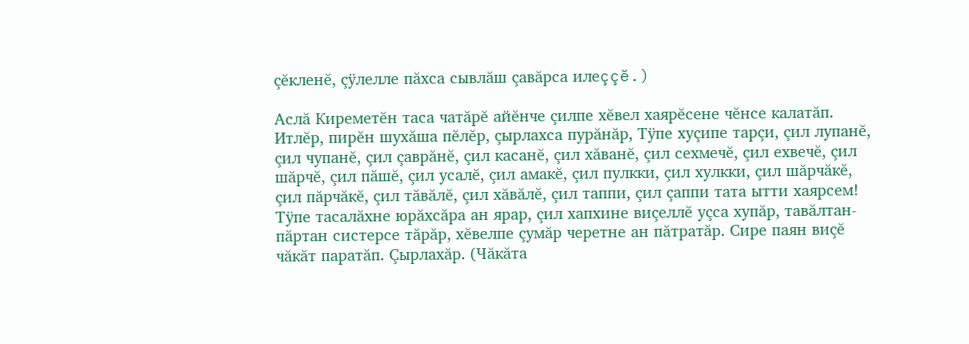çĕкленĕ, çÿлелле пăхса сывлăш çавăрса илеççĕ.)

Аслă Киреметĕн таса чатăрĕ айĕнче çилпе хĕвел хаярĕсене чĕнсе калатăп. Итлĕр, пирĕн шухăша пĕлĕр, çырлахса пурăнăр, Тÿпе хуçипе тарçи, çил лупанĕ, çил чупанĕ, çил çаврăнĕ, çил касанĕ, çил хăванĕ, çил сехмечĕ, çил ехвечĕ, çил шăрчĕ, çил пăшĕ, çил усалĕ, çил амакĕ, çил пулкки, çил хулкки, çил шăрчăкĕ, çил пăрчăкĕ, çил тăвăлĕ, çил хăвăлĕ, çил таппи, çил çаппи тата ытти хаярсем! Тÿпе тасалăхне юрăхсăра ан ярар, çил хапхине виçеллĕ уçса хупăр, тавăлтан-пăртан систерсе тăрăр, хĕвелпе çумăр черетне ан пăтратăр. Сире паян виçĕ чăкăт паратăп. Çырлахăр. (Чăкăта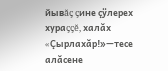йывăç çине çÿлерех хураççĕ, халăх «Çырлахăр!»—тесе алăсене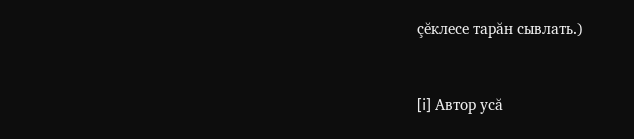çĕклесе тарăн сывлать.)


[i] Автор усă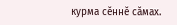курма сĕннĕ сăмах.